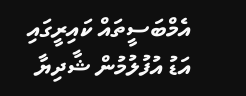އެމްބަސީތައް ކައިރީގައި އަޑު އުފުލުމުން ޝާދިޔާ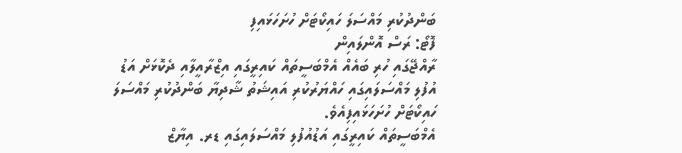ބަންދުކުރި މައްސަލަ ހައިކޯޓަށް ހުށަހަޅައިފި
ފޮޓޯ: ރަސް އޮންލައިން
ރާއްޖޭގައި ހުރި ބައެއް އެމްބަސީތައް ކައިރީގައި އިޒްރާއީލާއި ދެކޮޅަށް އަޑު އުފުލި މައްސަލައިގައި ހައްޔަރުކުރި އައިޝަތު ޝާދިޔާ ބަންދުކުރި މައްސަލަ ހައިކޯޓަށް ހުށަހަޅައިފިއެވެ.
އެމްބަސީތައް ކައިރީގައި އަޑުއުފުލި މައްސަލައިގައި ޑރ. އިޔާޒް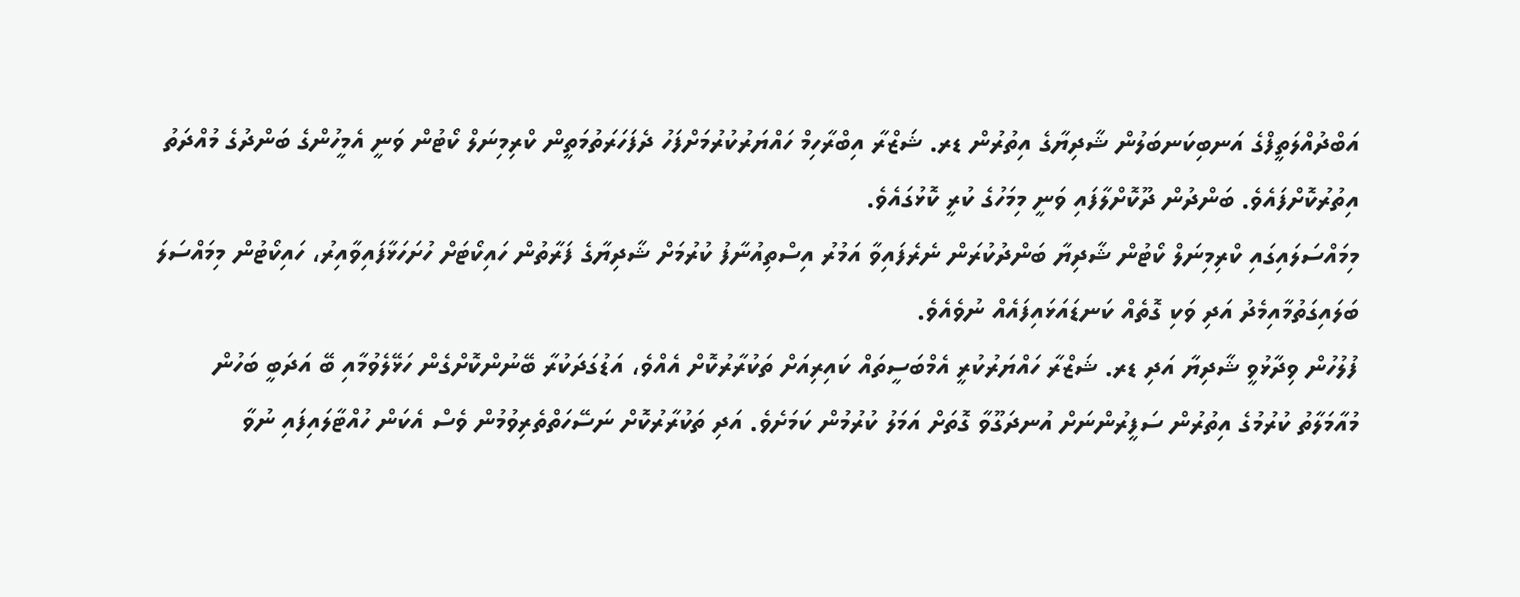އަބްދުއްލަތީފްގެ އަނބިކަނބަލުން ޝާދިޔާގެ އިތުރުން ޑރ. ޝަޒްރާ އިބްރާހިމް ހައްޔަރުކުރުމަށްފަހު ދެފަހަރަތުމަތީން ކްރިމިނަލް ކޯޓުން ވަނީ އެމީހުންގެ ބަންދުގެ މުއްދަތު އިތުރުކޮށްފައެވެ. ބަންދުން ދޫކޮށްލާފައި ވަނީ މިމަހުގެ ކުރީ ކޮޅުގައެވެ.
މިމައްސަލައިގައި ކްރިމިނަލް ކޯޓުން ޝާދިޔާ ބަންދުކުރަން ނެރެފައިވާ އަމުރު އިސްތިއުނާފު ކުރުމަށް ޝާދިޔާގެ ފަރާތުން ހައިކޯޓަށް ހުށަހަޅާފައިވާއިރު، ހައިކޯޓުން މިމައްސަލަ ބަލައިގަތުމާއިމެދު އަދި ވަކި ގޮތެއް ކަނޑައަޅައިފައެއް ނުވެއެވެ.
ފުލުހުން ވިދާޅުވީ ޝާދިޔާ އަދި ޑރ. ޝަޒްރާ ހައްޔަރުކުރީ އެމްބަސީތައް ކައިރިއަށް ތަކުރާރުކޮށް އެއްވެ، އަޑުގަދަކުރާ ބޭނުންކޮށްގެން ހަޅޭލެވުމާއި ބޭ އަދަބީ ބަހުން މުއާމަލާތު ކުރުމުގެ އިތުރުން ސަފީރުންނަށް އުނދަގޫވާ ގޮތަށް އަމަލު ކުރުމުން ކަމަށެވެ. އަދި ތަކުރާރުކޮށް ނަސޭހަތްތެރިވުމުން ވެސް އެކަން ހުއްޓާލައިފައި ނުވާ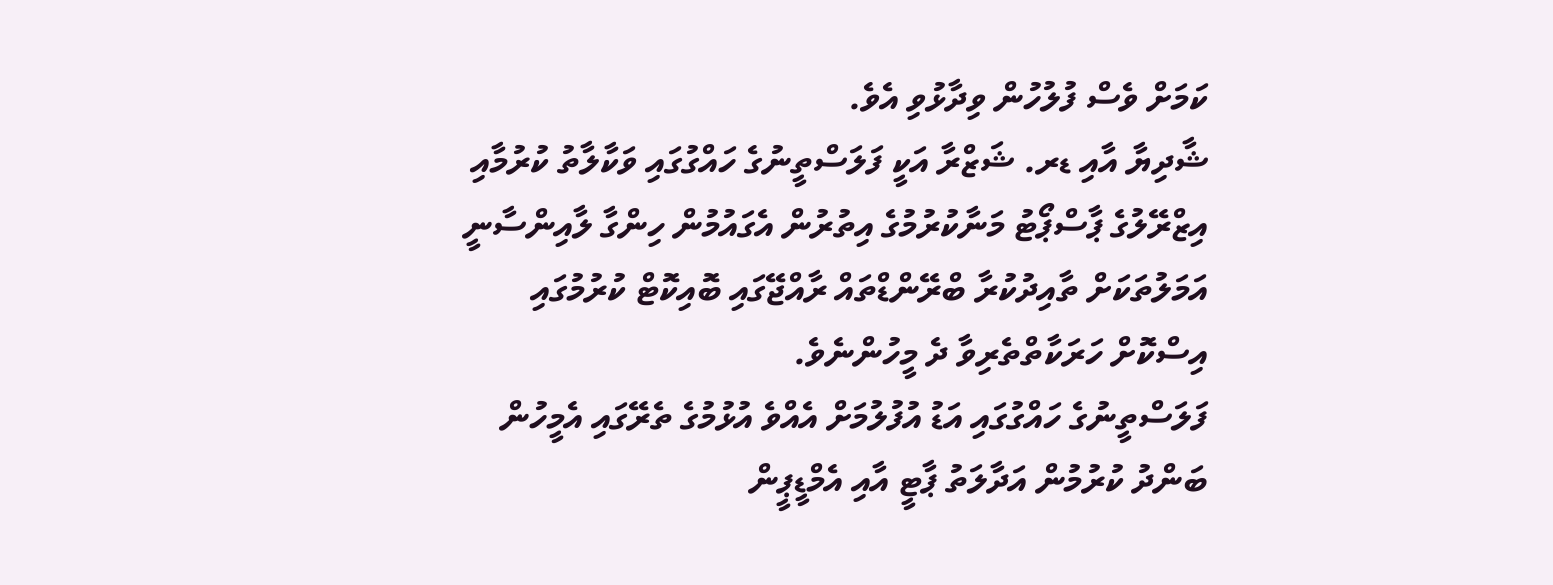ކަމަށް ވެސް ފުލުހުން ވިދާޅުވި އެވެ.
ޝާދިޔާ އާއި ޑރ. ޝަޒްރާ އަކީ ފަލަސްތީނުގެ ހައްގުގައި ވަކާލާތު ކުރުމާއި އިޒްރޭލުގެ ޕާސްޕޯޓު މަނާކުރުމުގެ އިތުރުން އެގައުމުން ހިންގާ ލާއިންސާނީ އަމަލުތަކަށް ތާއިދުކުރާ ބްރޭންޑްތައް ރާއްޖޭގައި ބޮއިކޮޓް ކުރުމުގައި އިސްކޮށް ހަރަކާތްތެރިވާ ދެ މީހުންނެވެ.
ފަލަސްތީނުގެ ހައްގުގައި އަޑު އުފުލުމަށް އެއްވެ އުޅުމުގެ ތެރޭގައި އެމީހުން ބަންދު ކުރުމުން އަދާލަތު ޕާޓީ އާއި އެމްޑީޕީން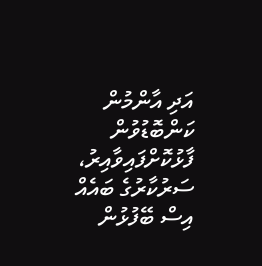އަދި އާންމުން ކަންބޮޑުވުން ފާޅުކޮށްފައިވާއިރު، ސަރުކާރުގެ ބައެއް އިސް ބޭފުޅުން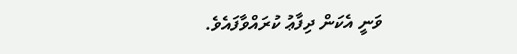ވަނީ އެކަން ދިފާޢު ކުރައްވާފައެވެ.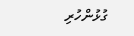ގުޅުންހުރި